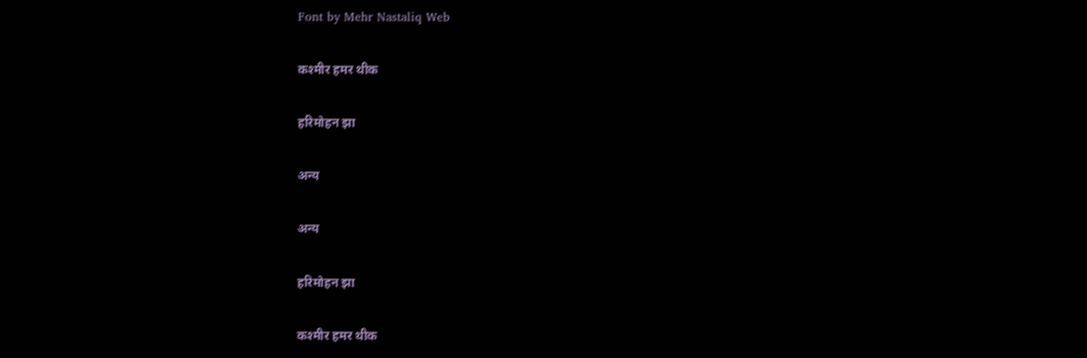Font by Mehr Nastaliq Web

कश्मीर हमर थीक

हरिमोहन झा

अन्य

अन्य

हरिमोहन झा

कश्मीर हमर थीक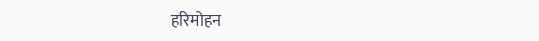हरिमोहन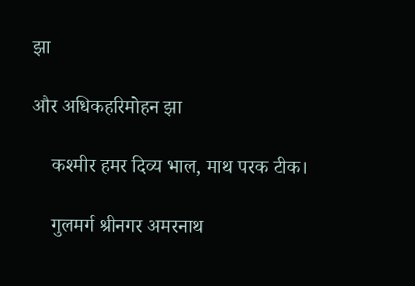झा

और अधिकहरिमोहन झा

    कश्मीर हमर दिव्य भाल, माथ परक टीक।

    गुलमर्ग श्रीनगर अमरनाथ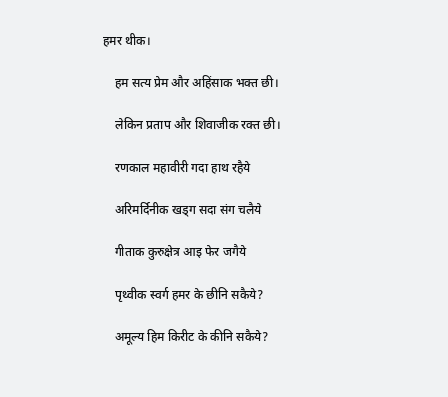हमर थीक।

    हम सत्य प्रेम और अहिंसाक भक्त छी।

    लेकिन प्रताप और शिवाजीक रक्त छी।

    रणकाल महावीरी गदा हाथ रहैये

    अरिमर्दिनीक खड्ग सदा संग चलैये

    गीताक कुरुक्षेत्र आइ फेर जगैये

    पृथ्वीक स्वर्ग हमर के छीनि सकैये?

    अमूल्य हिम किरीट के कीनि सकैये?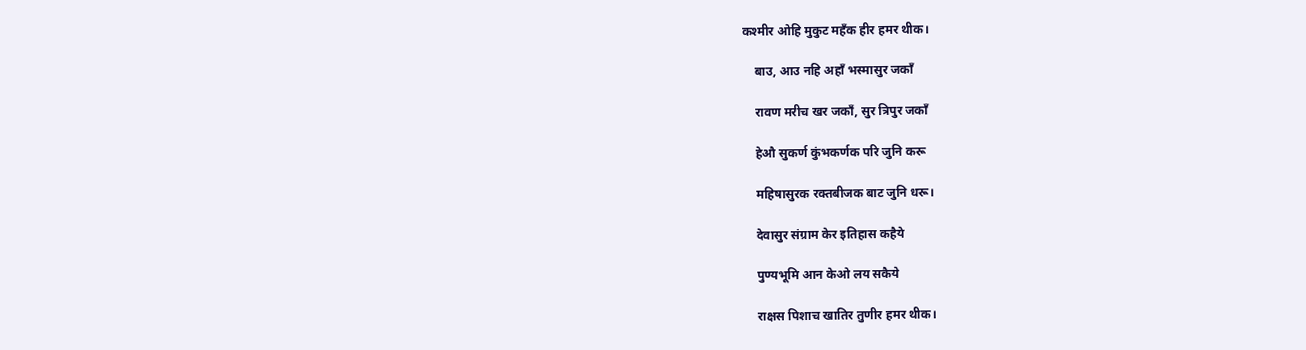कश्मीर ओहि मुकुट महँक हीर हमर थीक।

    बाउ, आउ नहि अहाँ भस्मासुर जकाँ

    रावण मरीच खर जकाँ, सुर त्रिपुर जकाँ

    हेऔ सुकर्ण कुंभकर्णक परि जुनि करू

    महिषासुरक रक्तबीजक बाट जुनि धरू।

    देवासुर संग्राम केर इतिहास कहैये

    पुण्यभूमि आन केओ लय सकैये

    राक्षस पिशाच खातिर तुणीर हमर थीक।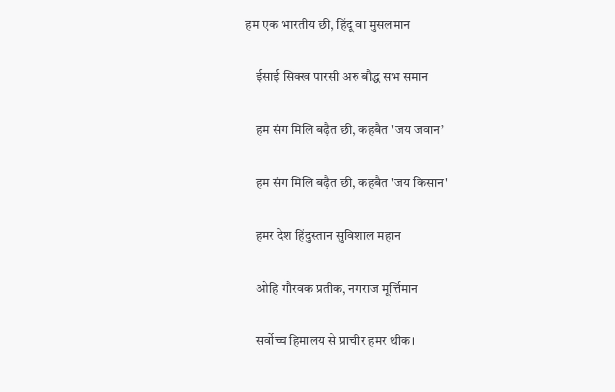हम एक भारतीय छी, हिंदू वा मुसलमान

    ईसाई सिक्ख पारसी अरु बौद्ध सभ समान

    हम संग मिलि बढ़ैत छी, कहबैत 'जय जवान’

    हम संग मिलि बढ़ैत छी, कहबैत 'जय किसान'

    हमर देश हिंदुस्तान सुविशाल महान

    ओहि गौरवक प्रतीक, नगराज मूर्त्तिमान

    सर्वोच्च हिमालय से प्राचीर हमर थीक।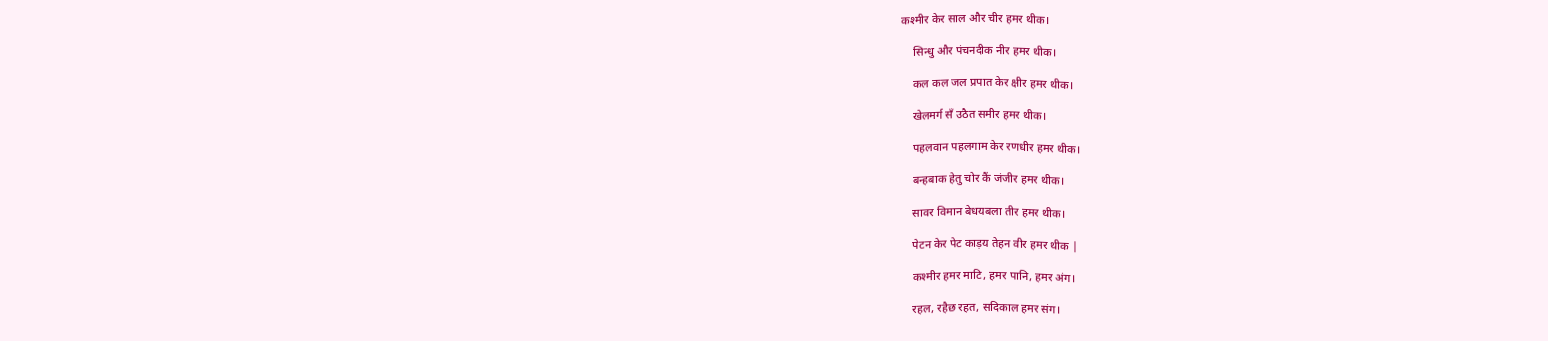कश्मीर केर साल और चीर हमर थीक।

    सिन्धु और पंचनदीक नीर हमर थीक।

    कल कल जल प्रपात केर क्षीर हमर थीक।

    खेलमर्ग सँ उठैत समीर हमर थीक।

    पहलवान पहलगाम केर रणधीर हमर थीक।

    बन्हबाक हेतु चोर कैं जंजीर हमर थीक।

    सावर विमान बेधयबला तीर हमर थीक।

    पेटन केर पेट काड़य तेहन वीर हमर थीक |

    कश्मीर हमर माटि, हमर पानि, हमर अंग।

    रहल, रहैछ रहत, सदिकाल हमर संग।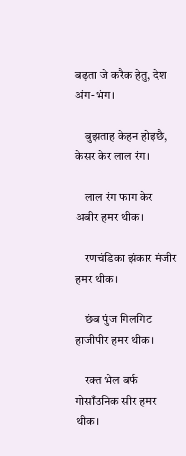बढ़ता जे करैक हेतु, देश अंग-भंग।

    बुझताह केहन होइछै, केसर केर लाल रंग।

    लाल रंग फाग केर अबीर हमर थीक।

    रणचंडिका झंकार मंजीर हमर थीक।

    छंब पुंज गिलगिट हाजीपीर हमर थीक।

    रक्त भेल बर्फ गोसाँउनिक सीर हमर थीक।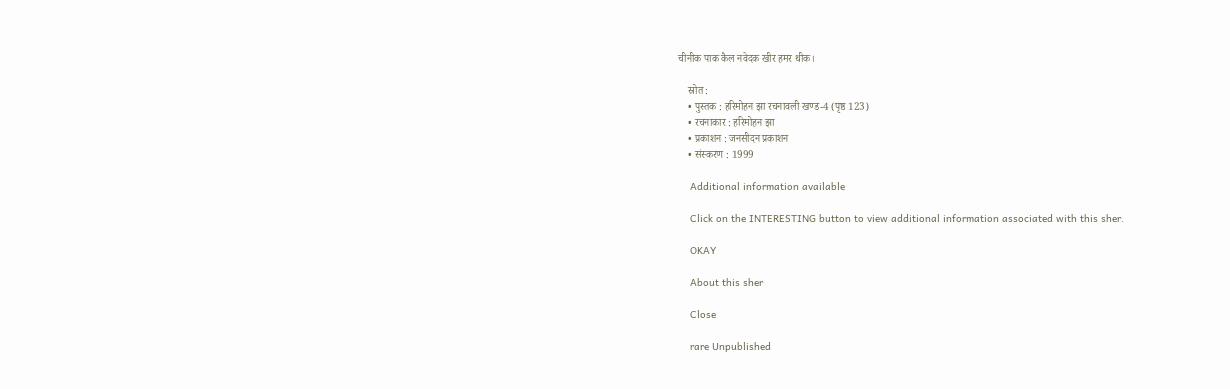चीनीक पाक कैल नवेदक खीर हमर थीक।

    स्रोत :
    • पुस्तक : हरिमोहन झा रचनावली खण्ड-4 (पृष्ठ 123)
    • रचनाकार : हरिमोहन झा
    • प्रकाशन : जनसीदन प्रकाशन
    • संस्करण : 1999

    Additional information available

    Click on the INTERESTING button to view additional information associated with this sher.

    OKAY

    About this sher

    Close

    rare Unpublished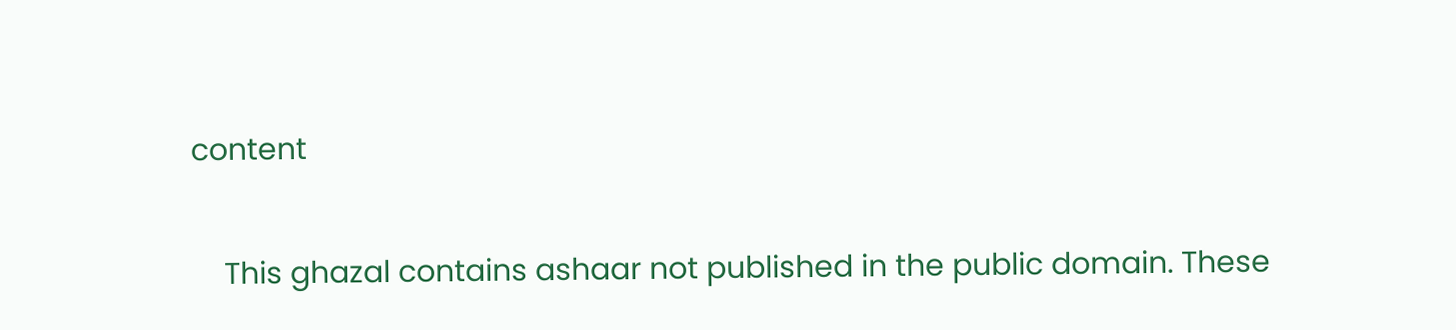content

    This ghazal contains ashaar not published in the public domain. These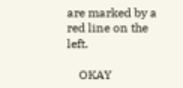are marked by a red line on the left.

    OKAY